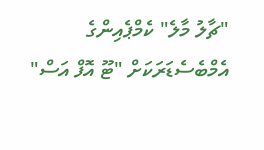"ޗާލު މާލެ" ކެމްޕެއިންގެ އެމްބެސެޑަރަކަށް "ޓޫ އޮފް އަސް"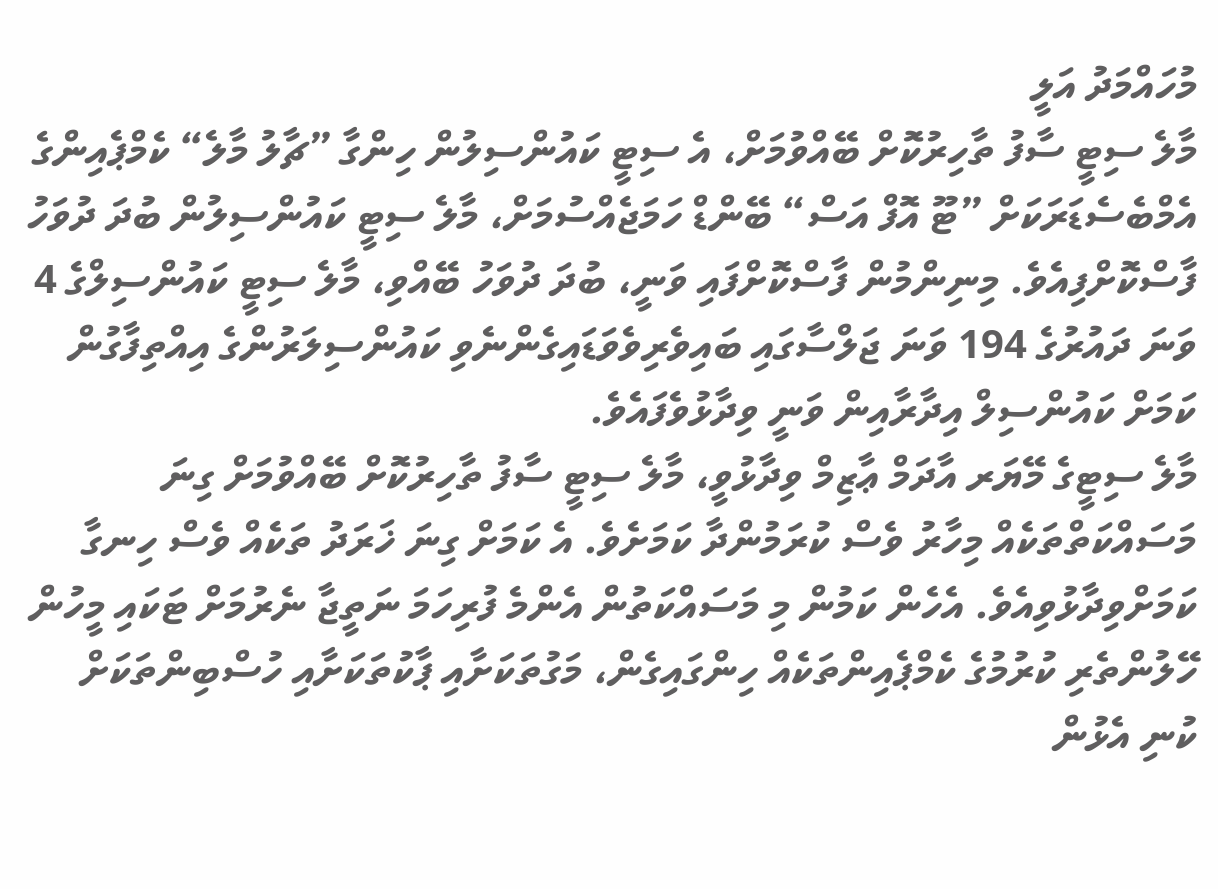މުހައްމަދު އަލީ
މާލެ ސިޓީ ސާފު ތާހިރުކޮށް ބޭއްވުމަށް، އެ ސިޓީ ކައުންސިލުން ހިންގާ ”ޗާލު މާލެ“ ކެމްޕެއިންގެ އެމްބެސެޑަރަކަށް ”ޓޫ އޮފް އަސް“ ބޭންޑް ހަމަޖެއްސުމަށް، މާލެ ސިޓީ ކައުންސިލުން ބުދަ ދުވަހު ފާސްކޮށްފިއެވެ. މިނިންމުން ފާސްކޮށްފައި ވަނީ، ބުދަ ދުވަހު ބޭއްވި، މާލެ ސިޓީ ކައުންސިލްގެ 4 ވަނަ ދައުރުގެ 194 ވަނަ ޖަލްސާގައި ބައިވެރިވެވަޑައިގެންނެވި ކައުންސިލަރުންގެ އިއްތިފާގުން ކަމަށް ކައުންސިލް އިދާރާއިން ވަނީ ވިދާޅުވެފައެވެ.
މާލެ ސިޓީގެ މޭޔަރ އާދަމް ޢާޒިމް ވިދާޅުވީ، މާލެ ސިޓީ ސާފު ތާހިރުކޮށް ބޭއްވުމަށް ގިނަ މަސައްކަތްތަކެއް މިހާރު ވެސް ކުރަމުންދާ ކަމަށެވެ. އެ ކަމަށް ގިނަ ޚަރަދު ތަކެއް ވެސް ހިނގާ ކަމަށްވިދާޅުވިއެވެ. އެހެން ކަމުން މި މަސައްކަތުން އެންމެ ފުރިހަމަ ނަތީޖާ ނެރުމަށް ޓަކައި މީހުން ހޭލުންތެރި ކުރުމުގެ ކެމްޕެއިންތަކެއް ހިންގައިގެން، މަގުތަކަށާއި ޕާކުތަކަށާއި ހުސްބިންތަކަށް ކުނި އެޅުން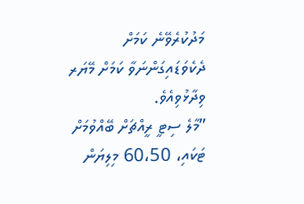މަދުކުރެވޭނެ ކަމަށް ދެކެވަޑައިގަންނަވާ ކަމަށް މޭޔަރ ވިދާޅުވިއެވެ.
”މާލެ ސިޓީ ރީއްޗަށް ބޭއްވުމަށް ޓަކައި، 60،50 މިލިޔަން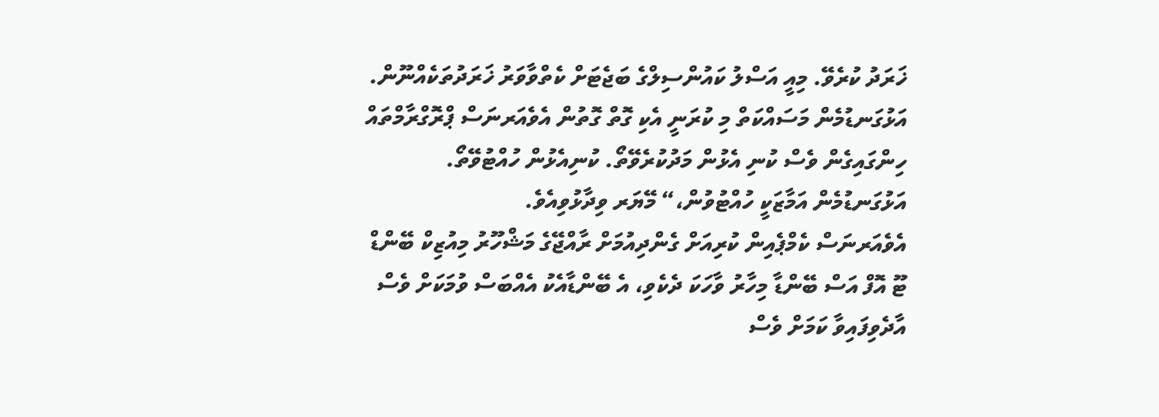ޚަރަދު ކުރެވޭ. މިއީ އަސްލު ކައުންސިލްގެ ބަޖެޓަށް ކެތްވާވަރު ޚަރަދުތަކެއްނޫން. އަޅުގަނޑުމެން މަސައްކަތް މި ކުރަނީ އެކި ގޮތް ގޮތުން އެވެއަރނަސް ޕްރޮގްރާމްތައް ހިންގައިގެން ވެސް ކުނި އެޅުން މަދުކުރެވޭތޯ. ކުނިއެޅުން ހުއްޓުވޭތޯ. އަޅުގަނޑުމެން އަމާޒަކީ ހުއްޓުވުން،“ މޭޔަރ ވިދާޅުވިއެވެ.
އެވެއަރނަސް ކެމްޕެއިން ކުރިއަށް ގެންދިއުމަށް ރާއްޖޭގެ މަޝްހޫރު މިއުޒިކް ބޭންޑް ޓޫ އޮފް އަސް ބޭންޑާ މިހާރު ވާހަކަ ދެކެވި، އެ ބޭންޑާއެކު އެއްބަސް ވުމަކަށް ވެސް އާދެވިފައިވާ ކަމަށް ވެސް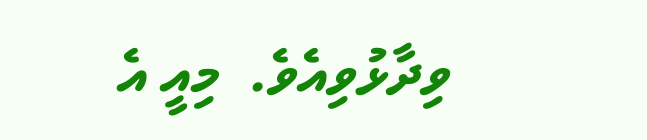ވިދާޅުވިއެވެ.  މިއީ އެ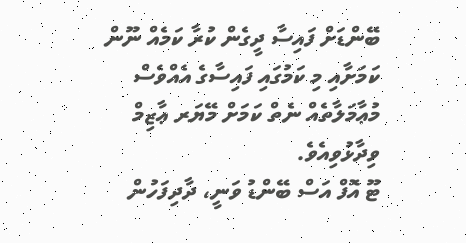ބޭންޑަށް ފައިސާ ދީގެން ކުރާ ކަމެއް ނޫން ކަމަށާއި މި ކަމުގައި ފައިސާގެ އެއްވެސް މުޢާމަލާތެއް ނެތް ކަމަށް މޭޔަރ ޢާޒިމް ވިދާޅުވިއެވެ.
ޓޫ އޮފް އަސް ބޭންޑު ވަނީ، ދާދިފަހުން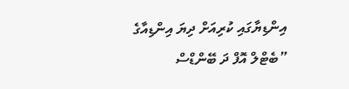އިންޑިޔާގައި ކުރިއަށް ދިޔަ އިންޑިއާގެ ”ބެޓްލް އޮފް ދަ ބޭންޑްސް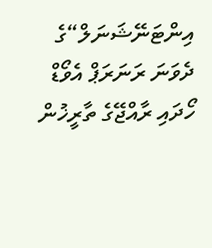އިންޓަނޭޝަނަލް“ގެ ދެވަނަ ރަނަރަޕް އެވޯޑް ހޯދައި ރާއްޖޭގެ ތާރީޚުން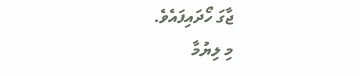ޖާގަ ހޯދައިފައެވެ.
މި ލިޔުމާ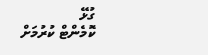ގުޅޭ
ކޮމެންޓް ކުރުމަށް